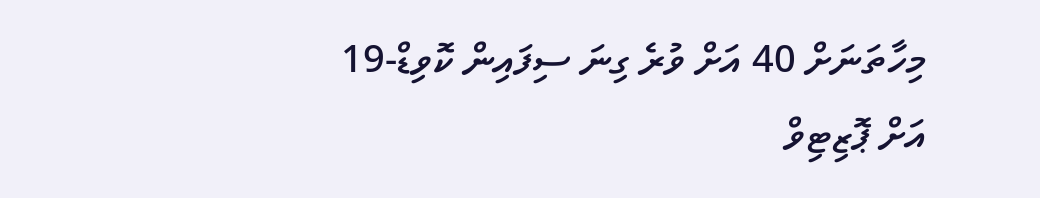މިހާތަނަށް 40 އަށް ވުރެ ގިނަ ސިފައިން ކޮވިޑް-19 އަށް ޕޮޒިޓިވް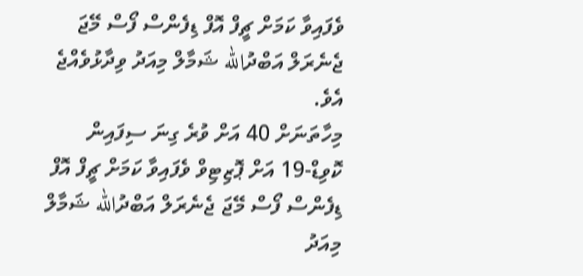ވެފައިވާ ކަމަށް ޗީފް އޮފް ޑިފެންސް ފޯސް މޭޖަ ޖެނެރަލް އަބްދުالله ޝަމާލް މިއަދު ވިދާޅުވެއްޖެ އެވެ.
މިހާތަނަށް 40 އަށް ވުރެ ގިނަ ސިފައިން ކޮވިޑް-19 އަށް ޕޮޒިޓިވް ވެފައިވާ ކަމަށް ޗީފް އޮފް ޑިފެންސް ފޯސް މޭޖަ ޖެނެރަލް އަބްދުالله ޝަމާލް މިއަދު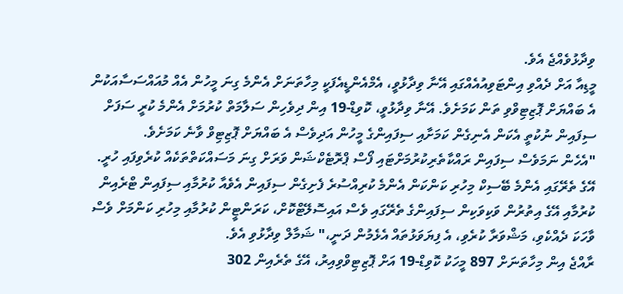ވިދާޅުވެއްޖެ އެވެ.
މީޑިއާ އަށް ދެއްވި އިންޓަވިއުއެއްގައި އޭނާ ވިދާޅުވީ، އެމްއެންޑީއެފަކީ މިހާތަނަށް އެންމެ ގިނަ މީހުން އެއް މުއައްސަސާއަކުން އެ ބައްޔަށް ޕޮޒިޓިވްވި ތަން ކަމަށެވެ. އޭނާ ވިދާޅުވީ، ކޮވިޑް-19 އިން ދިވެހިން ސަލާމަތް ކުރުމަށް އެންމެ ކުރީ ސަފަށް ސިފައިން ނުކުތީ އެކަން އެނިގެން ކަމަށާއި ސިފައިންގެ މީހުން އަދިވެސް އެ ބައްޔަށް ޕޮޒިޓިވް ވާނެ ކަމަށެވެ.
"އެހެން ނަމަވެސް ސިފައިން ރައްކާތެރިކުރުމަށްޓައި ފޯސް ޕްރޮޓެކްޝަން ވަރަށް ގިނަ މަސައްކަތްތަކެއް ކުރެވިފައި ހުރީ. އޭގެ ތެރޭގައި އެންމެ ބޭސިކް މިހުރި ކަންކަން އެންމެ ކުރިއްސުރެ ފެށިގެން ސިފައިން އެވެއާ ކުރުމާއި ސިފައިން ޓްރެއިން ކުރުމާއި އޭގެ އިތުރުން ވަކިވަކިން ސިފައިންގެ ތެރޭގައި ވެސް އައިސޮލޭޓްކޮށް، ކަރަންޓީން ކުރުމާއި މިހުރި ކަންމަށް ވެސް ވާހަކަ ދެއްކެވި، މަޝްވަރާ ކުރެވި، އެ ފިޔަވަޅުތައް އެޅެމުން ދަނީ،" ޝަމާލް ވިދާޅުވި އެވެ.
ރާއްޖެ އިން މިހާތަނަށް 897 މީހަކު ކޮވިޑް-19 އަށް ޕޮޒިޓިވްވިއިރު، އޭގެ ތެރެއިން 302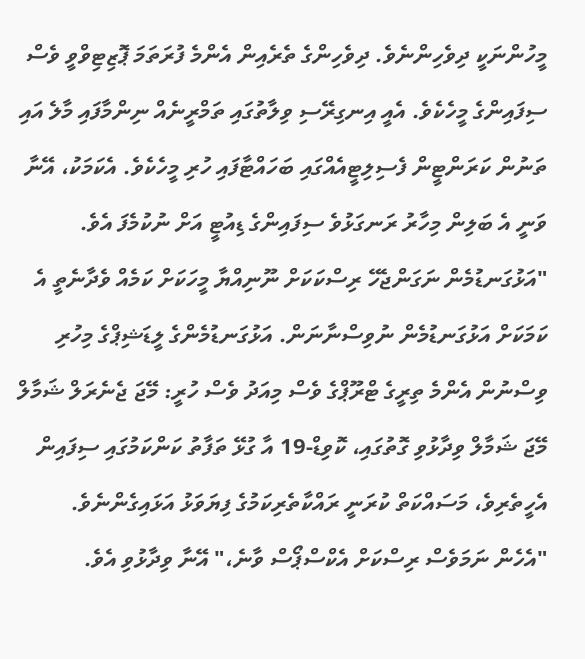މީހުންނަކީ ދިވެހިންނެވެ. ދިވެހިންގެ ތެރެއިން އެންމެ ފުރަތަމަ ޕޮޒިޓިވްވީ ވެސް ސިފައިންގެ މީހެކެވެ. އެއީ އިނގިރޭސި ވިލާތުގައި ތަމްރީނެއް ނިންމާފައި މާލެ އައި ތަނުން ކަރަންޓީން ފެސިލިޓީއެއްގައި ބަހައްޓާފައި ހުރި މީހެކެވެ. އެކަމަކު، އޭނާ ވަނީ އެ ބަލިން މިހާރު ރަނގަޅުވެ ސިފައިންގެ ޑިއުޓީ އަށް ނުކުމެފަ އެވެ.
"އަޅުގަނޑުމެން ނަގަންޖެހޭ ރިސްކަކަށް ނޫނިއްޔާ މީހަކަށް ކަމެއް ވެދާނެތީ އެ ކަމަކަށް އަޅުގަނޑުމެން ނުވިސްނާނަން. އަޅުގަނޑުމެންގެ ލީޑަޝިޕްގެ މިހުރި ވިސްނުން އެންމެ ތިރީގެ ޓްރޫޕްގެ ވެސް މިއަދު ވެސް ހުރީ: މޭޖަ ޖެނެރަލް ޝަމާލް
މޭޖަ ޝަމާލް ވިދާޅުވި ގޮތުގައި، ކޮވިޑް-19 އާ ގުޅޭ ތަފާތު ކަންކަމުގައި ސިފައިން އެހީތެރިވެ، މަސައްކަތް ކުރަނީ ރައްކާތެރިކަމުގެ ފިޔަވަޅު އަޅައިގެންނެވެ.
"އެހެން ނަމަވެސް ރިސްކަށް އެކްސްޕޯސް ވާނެ،" އޭނާ ވިދާޅުވި އެވެ.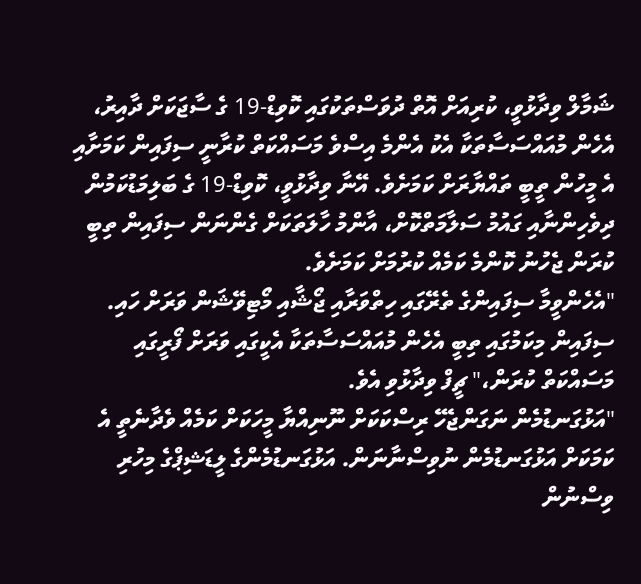ޝަމާލް ވިދާޅުވީ، ކުރިއަށް އޮތް ދުވަސްތަކުގައި ކޮވިޑް-19 ގެ ސާޖަކަށް ދާއިރު، އެހެން މުއައްސަސާތަކާ އެކު އެންމެ އިސްވެ މަސައްކަތް ކުރާނީ ސިފައިން ކަމަށާއި އެ މީހުން ތީބީ ތައްޔާރަށް ކަމަށެވެ. އޭނާ ވިދާޅުވީ، ކޮވިޑް-19 ގެ ބަލިމަޑުކަމުން ދިވެހިންނާއި ގައުމު ސަލާމަތްކޮށް، އާންމު ހާލަތަކަށް ގެންނަން ސިފައިން ތިބީ ކުރަން ޖެހުނު ކޮންމެ ކަމެއް ކުރުމަށް ކަމަށެވެ.
"އެހެންވީމާ ސިފައިންގެ ތެރޭގައި ހިތްވަރާއި ޖޯޝާއި މޯޓިވޭޝަން ވަރަށް ހައި. ސިފައިން މިކަމުގައި ތިބީ އެހެން މުއައްސަސާތަކާ އެކީގައި ވަރަށް ފޯރީގައި މަސައްކަތް ކުރަން،" ޗީފް ވިދާޅުވި އެވެ.
"އަޅުގަނޑުމެން ނަގަންޖެހޭ ރިސްކަކަށް ނޫނިއްޔާ މީހަކަށް ކަމެއް ވެދާނެތީ އެ ކަމަކަށް އަޅުގަނޑުމެން ނުވިސްނާނަން. އަޅުގަނޑުމެންގެ ލީޑަޝިޕްގެ މިހުރި ވިސްނުން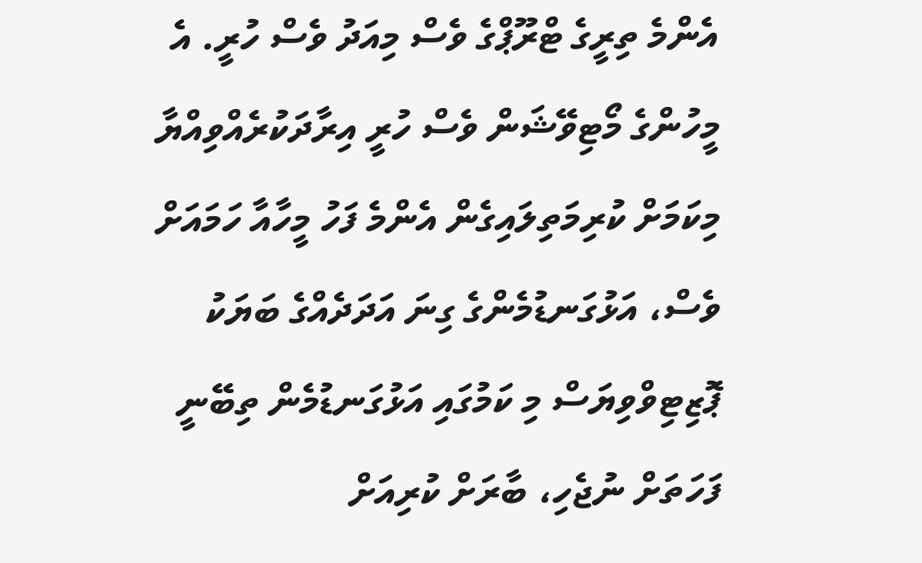އެންމެ ތިރީގެ ޓްރޫޕްގެ ވެސް މިއަދު ވެސް ހުރީ. އެ މީހުންގެ މޯޓިވޭޝަން ވެސް ހުރީ އިރާދަކުރެއްވިއްޔާ މިކަމަށް ކުރިމަތިލައިގެން އެންމެ ފަހު މީހާއާ ހަމައަށް ވެސް، އަޅުގަނޑުމެންގެ ގިނަ އަދަދެއްގެ ބަޔަކު ޕޮޒިޓިވްވިޔަސް މި ކަމުގައި އަޅުގަނޑުމެން ތިބޭނީ ފަހަތަށް ނުޖެހި، ބާރަށް ކުރިއަށް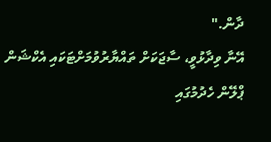ދާން."
އޭނާ ވިދާޅުވީ، ސާޖަކަށް ތައްޔާރުވުމަށްޓަކައި އެކްޝަން ޕްލޭން ހެދުމުގައި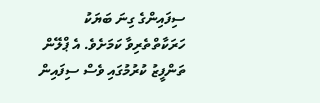ސިފައިންގެ ގިނަ ބަޔަކު ހަރަކާތްތެރިވާ ކަމަށެވެ. އެ ޕްލޭން ތަންފީޒު ކުރުމުގައި ވެސް ސިފައިން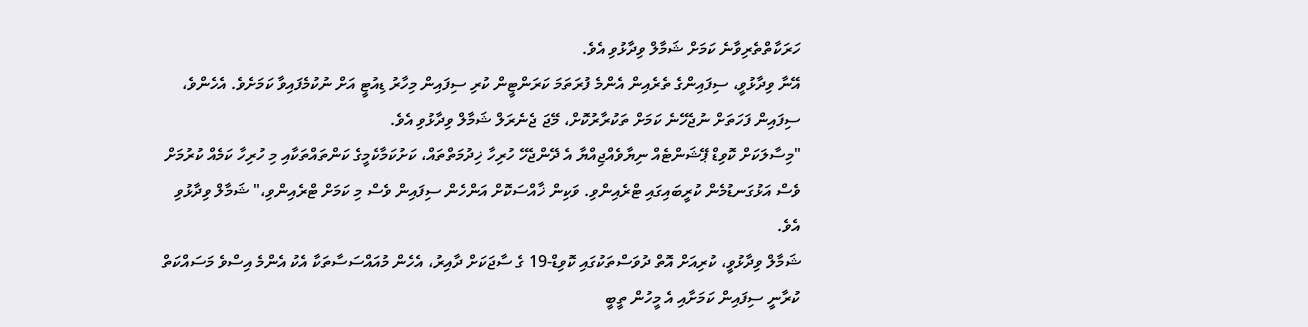ހަރަކާތްތެރިވާނެ ކަމަށް ޝަމާލް ވިދާޅުވި އެވެ.
އޭނާ ވިދާޅުވީ، ސިފައިންގެ ތެރެއިން އެންމެ ފުރަތަމަ ކަރަންޓީން ކުރި ސިފައިން މިހާރު ޑިއުޓީ އަށް ނުކުމެފައިވާ ކަމަށެވެ. އެހެންވެ، ސިފައިން ފަހަތަށް ނުޖެހޭނެ ކަމަށް ތަކުރާރުކޮށް، މޭޖަ ޖެނެރަލް ޝަމާލް ވިދާޅުވި އެވެ.
"މިސާލަކަށް ކޮވިޑް ޕޭޝަންޓެއް ނިޔާވެއްޖިއްޔާ އެ ދޭންޖެހޭ ހުރިހާ ޚިދުމަތްތައް، ކަށުކަމާކެމީގެ ކަންތައްތަކާއި މި ހުރިހާ ކަމެއް ކުރުމަށް ވެސް އަޅުގަނޑުމެން ކުރީބައިގައި ޓްރެއިންވި. ވަކިން ޚާއްސަކޮށް އަންހެން ސިފައިން ވެސް މި ކަމަށް ޓްރެއިންވި،" ޝަމާލް ވިދާޅުވި އެވެ.
ޝަމާލް ވިދާޅުވީ، ކުރިއަށް އޮތް ދުވަސްތަކުގައި ކޮވިޑް-19 ގެ ސާޖަކަށް ދާއިރު، އެހެން މުއައްސަސާތަކާ އެކު އެންމެ އިސްވެ މަސައްކަތް ކުރާނީ ސިފައިން ކަމަށާއި އެ މީހުން ތީބީ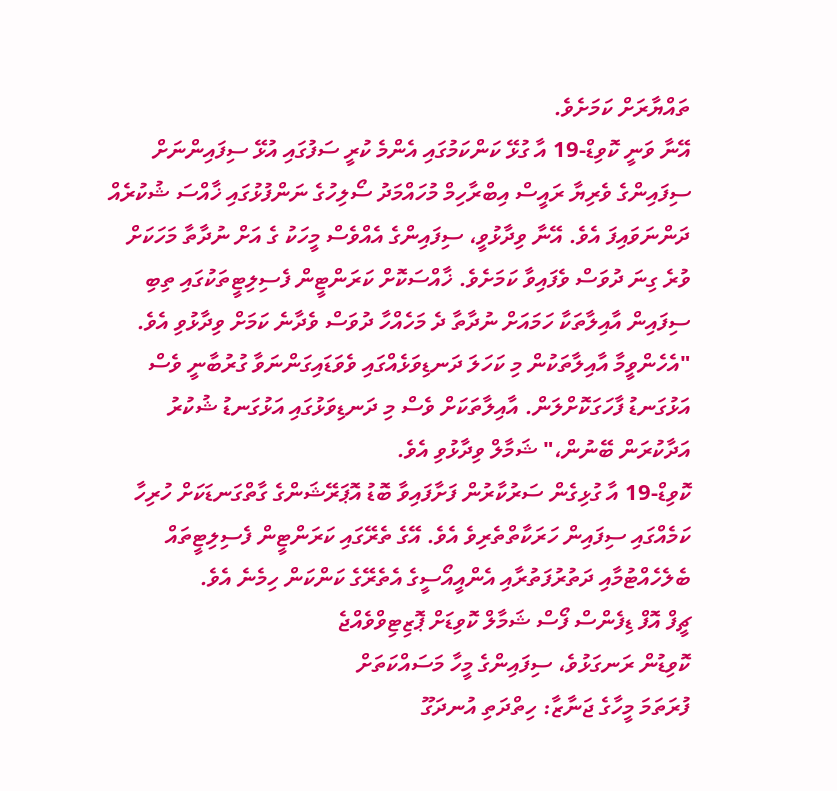ތައްޔާރަށް ކަމަށެވެ.
އޭނާ ވަނީ ކޮވިޑް-19 އާ ގުޅޭ ކަންކަމުގައި އެންމެ ކުރީ ސަފުގައި އުޅޭ ސިފައިންނަށް ސިފައިންގެ ވެރިޔާ ރައީސް އިބްރާހިމް މުހައްމަދު ސޯލިހުގެ ނަންފުޅުގައި ޚާއްސަ ޝުކުރެއް ދަންނަވައިފަ އެވެ. އޭނާ ވިދާޅުވީ، ސިފައިންގެ އެއްވެސް މީހަކު ގެ އަށް ނުދާތާ މަހަކަށް ވުރެ ގިނަ ދުވަސް ވެފައިވާ ކަމަށެވެ. ޚާއްސަކޮށް ކަރަންޓީން ފެސިލިޓީތަކުގައި ތިބި ސިފައިން އާއިލާތަކާ ހަމައަށް ނުދާތާ ދެ މަހެއްހާ ދުވަސް ވެދާނެ ކަމަށް ވިދާޅުވި އެވެ.
"އެހެންވީމާ އާއިލާތަކުން މި ކަހަލަ ދަނޑިވަޅެއްގައި ވެވަޑައިގަންނަވާ ގުރުބާނީ ވެސް އަޅުގަނޑު ފާހަގަކޮށްލަން. އާއިލާތަކަށް ވެސް މި ދަނޑިވަޅުގައި އަޅުގަނޑު ޝުކުރު އަދާކުރަން ބޭނުން،" ޝަމާލް ވިދާޅުވި އެވެ.
ކޮވިޑް-19 އާ ގުޅިގެން ސަރުކާރުން ފަށާފައިވާ ބޮޑު އޮޕަރޭޝަންގެ ގާތްގަނޑަކަށް ހުރިހާ ކަމެއްގައި ސިފައިން ހަރަކާތްތެރިވެ އެވެ. އޭގެ ތެރޭގައި ކަރަންޓީން ފެސިލިޓީތައް ބެލެހެއްޓުމާއި ދަތުރުފަތުރާއި އެންއީއޯސީގެ އެތެރޭގެ ކަންކަން ހިމެނެ އެވެ.
ޗީފް އޮފް ޑިފެންސް ފޯސް ޝަމާލް ކޮވިޑަށް ޕޮޒިޓިވްވެއްޖެ
ކޮވިޑުން ރަނގަޅުވެ، ސިފައިންގެ މީހާ މަސައްކަތަށް
ފުރަތަމަ މީހާގެ ޖަނާޒާ: ހިތްދަތި އުނދަގޫ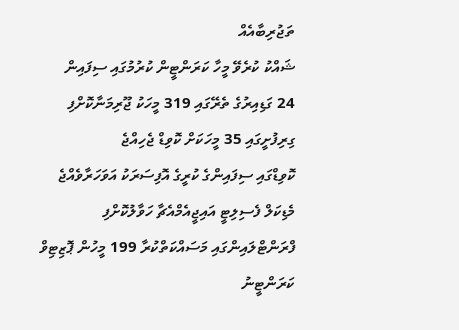ތަޖުރިބާއެއް
ޝައްކު ކުރެވޭ މީހާ ކަރަންޓީން ކުރުމުގައި ސިފައިން
24 ގަޑިއިރުގެ ތެރޭގައި 319 މީހަކު ޖޫރިމަނާކޮށްފި
ގިރިފުށީގައި 35 މީހަކަށް ކޮވިޑް ޖެހިއްޖެ
ކޮވިޑްގައި ސިފައިންގެ ކުރީގެ އޮފިސަރަކު އަވަހަރާވެއްޖެ
މެޑިކަލް ފެސިލިޓީ އައިޖީއެމްއެޗާ ހަވާލުކޮށްފި
ފްރަންޓްލައިންގައި މަސައްކަތްކުރާ 199 މީހުން ޕޮޒިޓިވް
ކަރަންޓީނު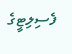ފެސިލިޓީގެ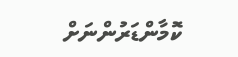ކޮމާންޑަރުންނަށް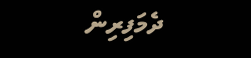ދެމަފިރިން